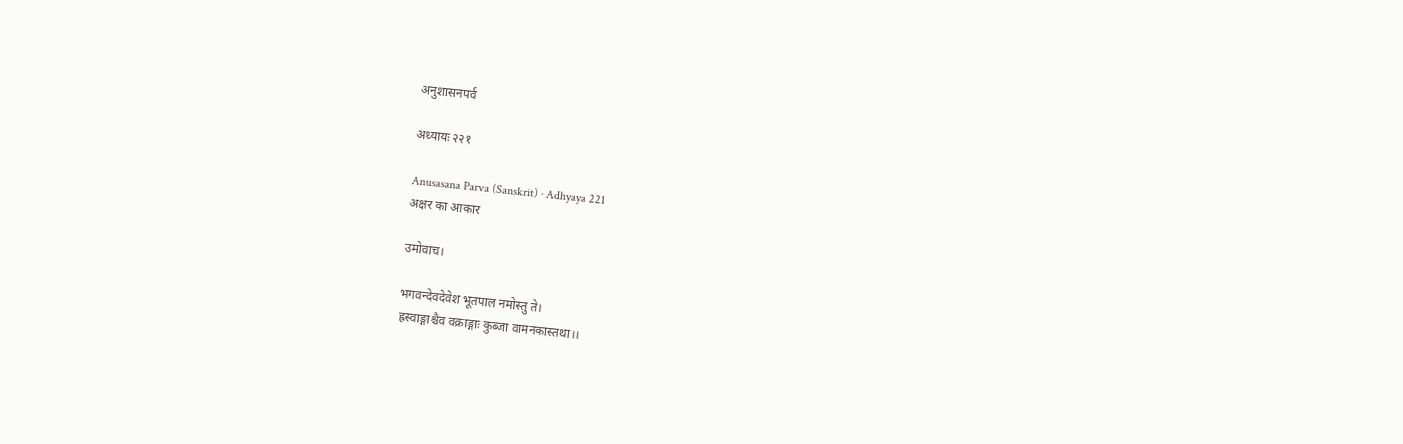अनुशासनपर्व

अध्यायः २२१

Anusasana Parva (Sanskrit) · Adhyaya 221
अक्षर का आकार

उमोवाच।

भगवन्देवदेवेश भूतपाल नमोस्तु ते।
ह्रस्वाङ्गाश्चैव वक्राङ्गाः कुब्जा वामनकास्तथा।।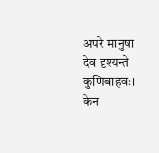अपरे मानुषा देव दृश्यन्ते कुणिबाहवः।
केन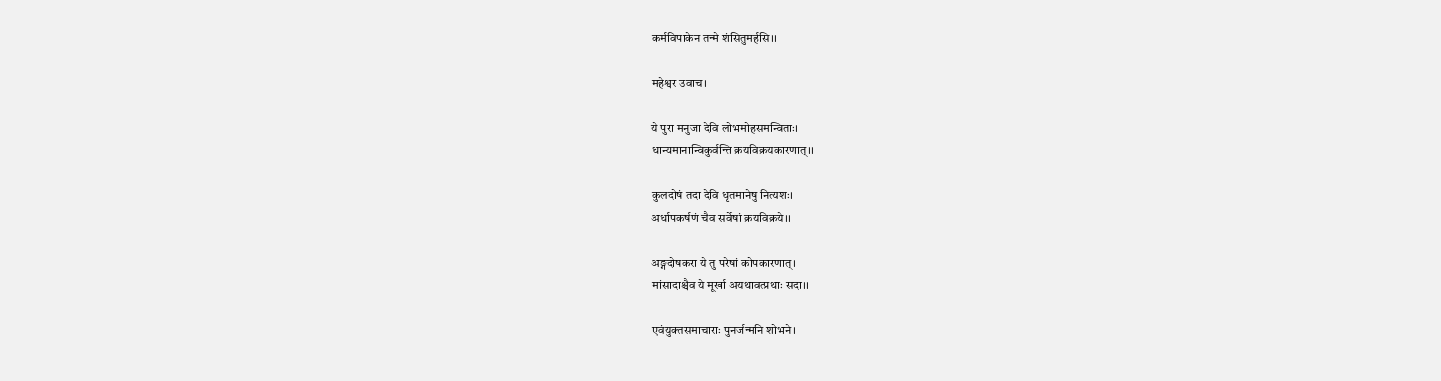कर्मविपाकेन तन्मे शंसितुमर्हसि।।

महेश्वर उवाच।

ये पुरा मनुजा देवि लोभमोहसमन्विताः।
धान्यमानान्विकुर्वन्ति क्रयविक्रयकारणात्।।

कुलदोषं तदा देवि धृतमानेषु नित्यशः।
अर्धापकर्षणं चैव सर्वेषां क्रयविक्रये।।

अङ्गदोषकरा ये तु परेषां कोपकारणात्।
मांसादाश्चैव ये मूर्खा अयथावत्प्रथाः सदा।।

एवंयुक्तसमाचाराः पुनर्जन्मनि शोभने।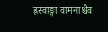ह्रस्वाङ्गा वामनाश्चैव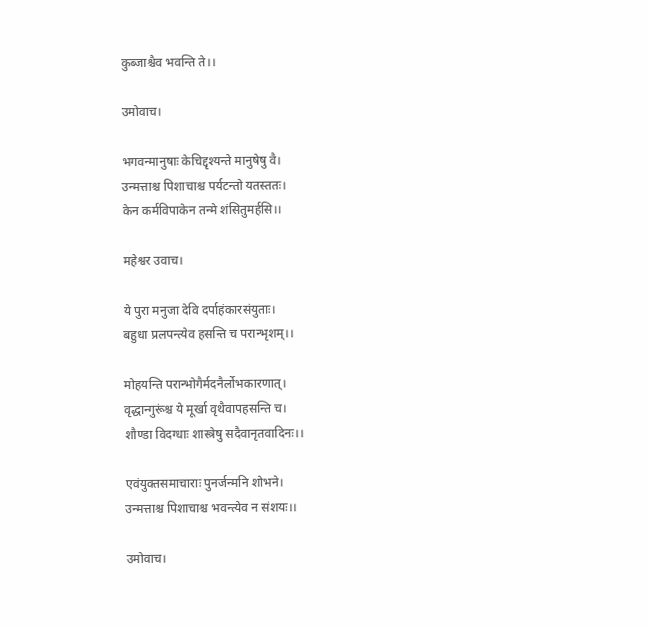कुब्जाश्चैव भवन्ति ते।।

उमोवाच।

भगवन्मानुषाः केचिद्दृश्यन्ते मानुषेषु वै।
उन्मत्ताश्च पिशाचाश्च पर्यटन्तो यतस्ततः।
केन कर्मविपाकेन तन्मे शंसितुमर्हसि।।

महेश्वर उवाच।

ये पुरा मनुजा देवि दर्पाहंकारसंयुताः।
बहुधा प्रलपन्त्येव हसन्ति च परान्भृशम्।।

मोहयन्ति परान्भोगैर्मदनैर्लोभकारणात्।
वृद्धान्गुरूंश्च ये मूर्खा वृथैवापहसन्ति च।
शौण्डा विदग्धाः शास्त्रेषु सदैवानृतवादिनः।।

एवंयुक्तसमाचाराः पुनर्जन्मनि शोभने।
उन्मत्ताश्च पिशाचाश्च भवन्त्येव न संशयः।।

उमोवाच।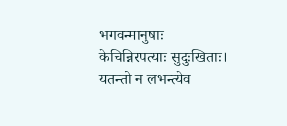भगवन्मानुषाः केचिन्निरपत्याः सुदुःखिताः।
यतन्तो न लभन्त्येव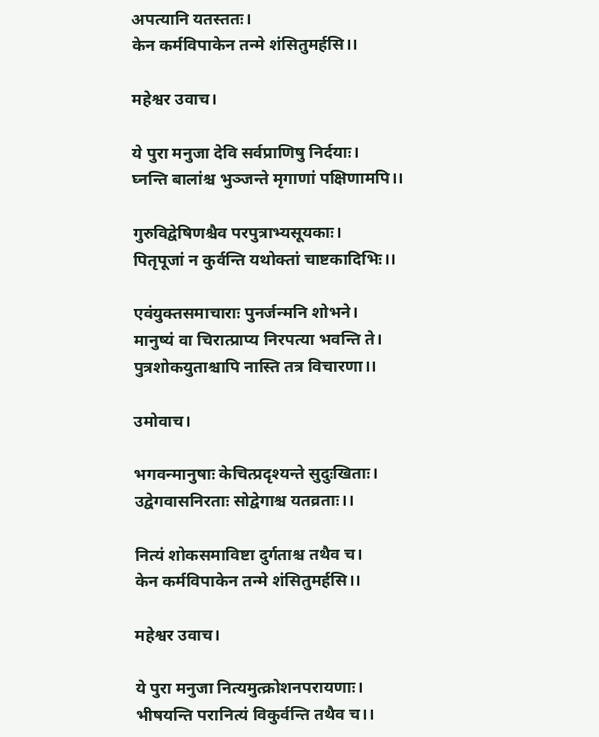अपत्यानि यतस्ततः।
केन कर्मविपाकेन तन्मे शंसितुमर्हसि।।

महेश्वर उवाच।

ये पुरा मनुजा देवि सर्वप्राणिषु निर्दयाः।
घ्नन्ति बालांश्च भुञ्जन्ते मृगाणां पक्षिणामपि।।

गुरुविद्वेषिणश्चैव परपुत्राभ्यसूयकाः।
पितृपूजां न कुर्वन्ति यथोक्तां चाष्टकादिभिः।।

एवंयुक्तसमाचाराः पुनर्जन्मनि शोभने।
मानुष्यं वा चिरात्प्राप्य निरपत्या भवन्ति ते।
पुत्रशोकयुताश्चापि नास्ति तत्र विचारणा।।

उमोवाच।

भगवन्मानुषाः केचित्प्रदृश्यन्ते सुदुःखिताः।
उद्वेगवासनिरताः सोद्वेगाश्च यतव्रताः।।

नित्यं शोकसमाविष्टा दुर्गताश्च तथैव च।
केन कर्मविपाकेन तन्मे शंसितुमर्हसि।।

महेश्वर उवाच।

ये पुरा मनुजा नित्यमुत्क्रोशनपरायणाः।
भीषयन्ति परानित्यं विकुर्वन्ति तथैव च।।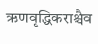ऋणवृद्धिकराश्चैव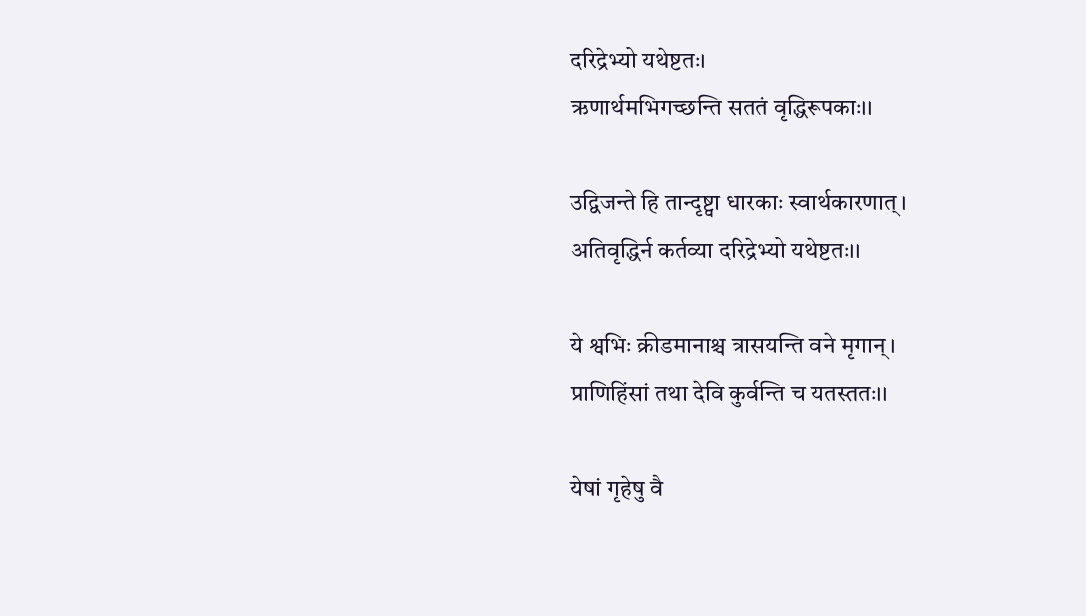दरिद्रेभ्यो यथेष्टतः।
ऋणार्थमभिगच्छन्ति सततं वृद्धिरूपकाः।।

उद्विजन्ते हि तान्दृष्ट्वा धारकाः स्वार्थकारणात्।
अतिवृद्धिर्न कर्तव्या दरिद्रेभ्यो यथेष्टतः।।

ये श्वभिः क्रीडमानाश्च त्रासयन्ति वने मृगान्।
प्राणिहिंसां तथा देवि कुर्वन्ति च यतस्ततः।।

येषां गृहेषु वै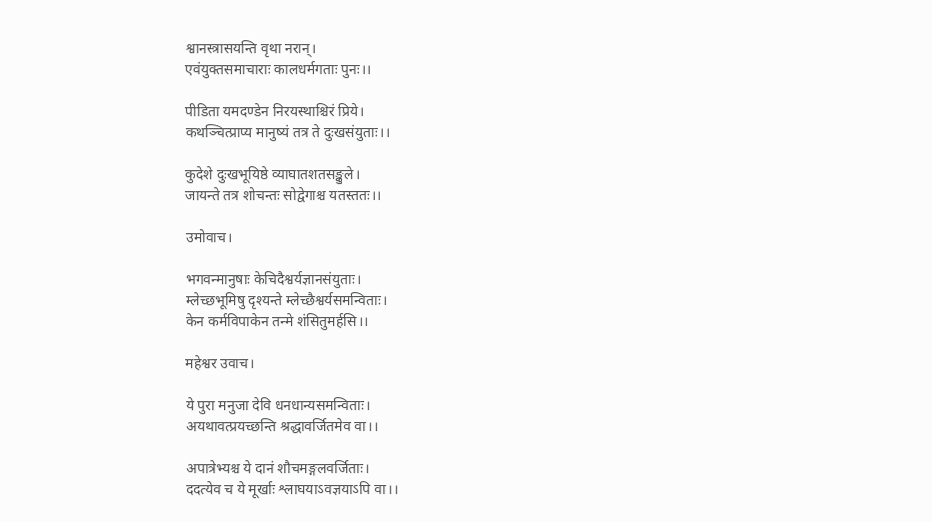श्वानस्त्रासयन्ति वृथा नरान्।
एवंयुक्तसमाचाराः कालधर्मगताः पुनः।।

पीडिता यमदण्डेन निरयस्थाश्चिरं प्रिये।
कथञ्चित्प्राप्य मानुष्यं तत्र ते दुःखसंयुताः।।

कुदेशे दुःखभूयिष्ठे व्याघातशतसङ्कुले।
जायन्ते तत्र शोचन्तः सोद्वेगाश्च यतस्ततः।।

उमोवाच।

भगवन्मानुषाः केचिदैश्वर्यज्ञानसंयुताः।
म्लेच्छभूमिषु दृश्यन्ते म्लेच्छैश्वर्यसमन्विताः।
केन कर्मविपाकेन तन्मे शंसितुमर्हसि।।

महेश्वर उवाच।

ये पुरा मनुजा देवि धनधान्यसमन्विताः।
अयथावत्प्रयच्छन्ति श्रद्धावर्जितमेव वा।।

अपात्रेभ्यश्च ये दानं शौचमङ्गलवर्जिताः।
ददत्येव च ये मूर्खाः श्लाघयाऽवज्ञयाऽपि वा।।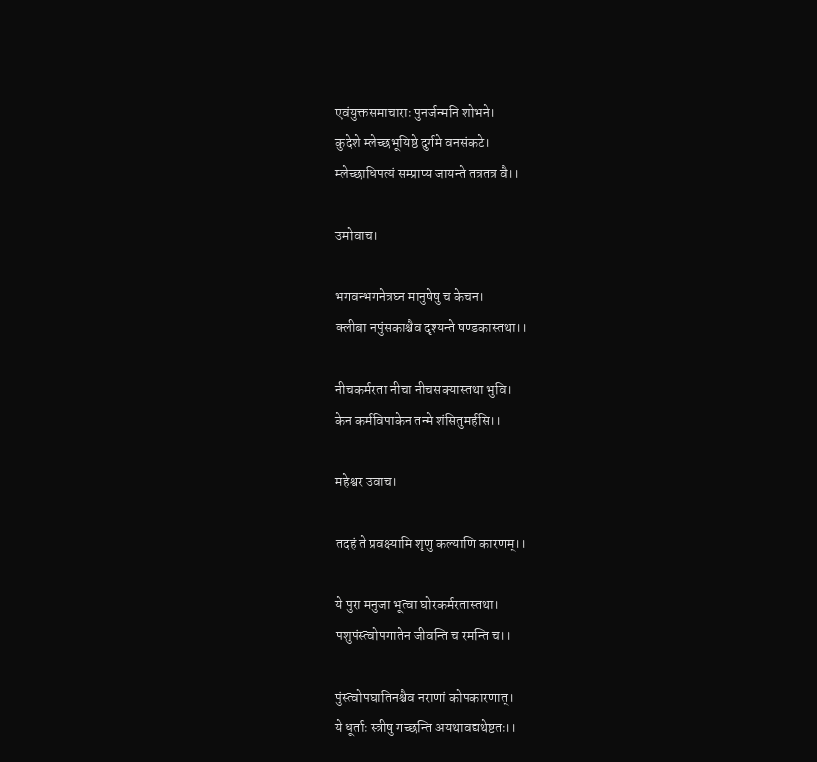एवंयुक्तसमाचाराः पुनर्जन्मनि शोभने।
कुदेशे म्लेच्छभूयिष्ठे दुर्गमे वनसंकटे।
म्लेच्छाधिपत्यं सम्प्राप्य जायन्ते तत्रतत्र वै।।

उमोवाच।

भगवन्भगनेत्रघ्न मानुषेषु च केचन।
क्लीबा नपुंसकाश्चैव दृश्यन्ते षण्डकास्तथा।।

नीचकर्मरता नीचा नीचसक्यास्तथा भुवि।
केन कर्मविपाकेन तन्मे शंसितुमर्हसि।।

महेश्वर उवाच।

तदहं ते प्रवक्ष्यामि शृणु कल्याणि कारणम्।।

ये पुरा मनुजा भूत्वा घोरकर्मरतास्तथा।
पशुपंस्त्वोपगातेन जीवन्ति च रमन्ति च।।

पुंस्त्वोपघातिनश्चैव नराणां कोपकारणात्।
ये धूर्ताः स्त्रीषु गच्छन्ति अयथावद्यथेष्टतः।।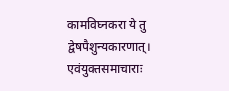कामविघ्नकरा ये तु द्वेषपैशुन्यकारणात्।
एवंयुक्तसमाचाराः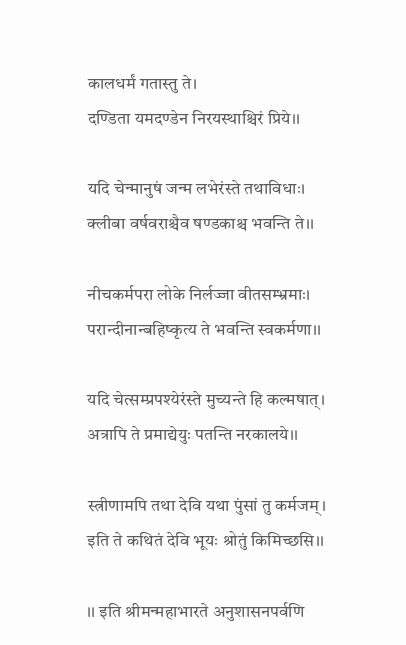कालधर्मं गतास्तु ते।
दण्डिता यमदण्डेन निरयस्थाश्चिरं प्रिये।।

यदि चेन्मानुषं जन्म लभेरंस्ते तथाविधाः।
क्लीबा वर्षवराश्चैव षण्डकाश्च भवन्ति ते।।

नीचकर्मपरा लोके निर्लज्जा वीतसम्भ्रमाः।
परान्दीनान्बहिष्कृत्य ते भवन्ति स्वकर्मणा।।

यदि चेत्सम्प्रपश्येरंस्ते मुच्यन्ते हि कल्मषात्।
अत्रापि ते प्रमाद्येयुः पतन्ति नरकालये।।

स्त्रीणामपि तथा देवि यथा पुंसां तु कर्मजम्।
इति ते कथितं देवि भूयः श्रोतुं किमिच्छसि।।

।। इति श्रीमन्महाभारते अनुशासनपर्वणि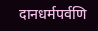दानधर्मपर्वणि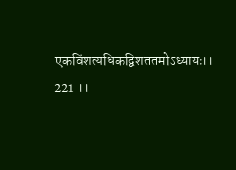एकविंशत्यधिकद्विशततमोऽध्यायः।। 221 ।।